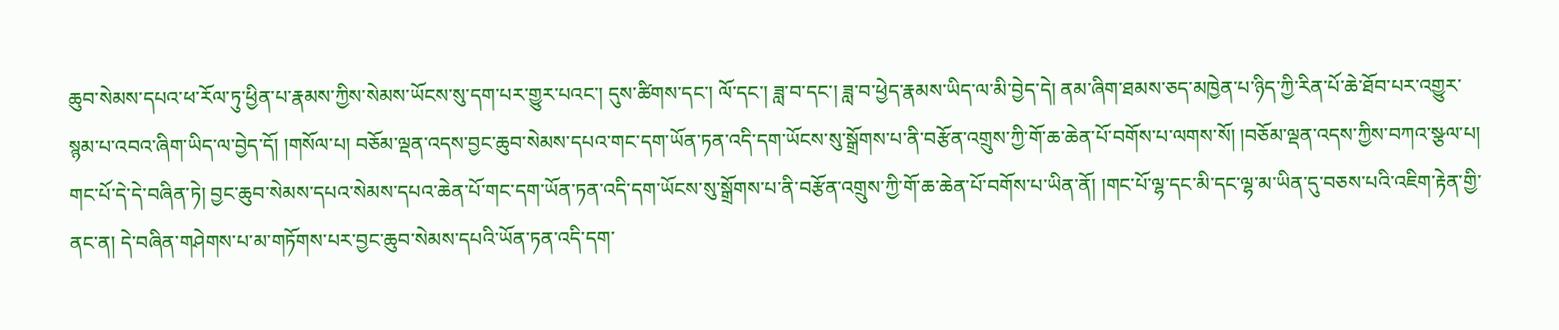ཆུབ་སེམས་དཔའ་ཕ་རོལ་ཏུ་ཕྱིན་པ་རྣམས་ཀྱིས་སེམས་ཡོངས་སུ་དག་པར་གྱུར་པའང་། དུས་ཚིགས་དང་། ལོ་དང་། ཟླ་བ་དང་། ཟླ་བ་ཕྱེད་རྣམས་ཡིད་ལ་མི་བྱེད་དེ། ནམ་ཞིག་ཐམས་ཅད་མཁྱེན་པ་ཉིད་ཀྱི་རིན་པོ་ཆེ་ཐོབ་པར་འགྱུར་སྙམ་པ་འབའ་ཞིག་ཡིད་ལ་བྱེད་དོ། །གསོལ་པ། བཅོམ་ལྡན་འདས་བྱང་ཆུབ་སེམས་དཔའ་གང་དག་ཡོན་ཏན་འདི་དག་ཡོངས་སུ་སྒྲོགས་པ་ནི་བརྩོན་འགྲུས་ཀྱི་གོ་ཆ་ཆེན་པོ་བགོས་པ་ལགས་སོ། །བཅོམ་ལྡན་འདས་ཀྱིས་བཀའ་སྩལ་པ། གང་པོ་དེ་དེ་བཞིན་ཏེ། བྱང་ཆུབ་སེམས་དཔའ་སེམས་དཔའ་ཆེན་པོ་གང་དག་ཡོན་ཏན་འདི་དག་ཡོངས་སུ་སྒྲོགས་པ་ནི་བརྩོན་འགྲུས་ཀྱི་གོ་ཆ་ཆེན་པོ་བགོས་པ་ཡིན་ནོ། །གང་པོ་ལྷ་དང་མི་དང་ལྷ་མ་ཡིན་དུ་བཅས་པའི་འཇིག་རྟེན་གྱི་ནང་ན། དེ་བཞིན་གཤེགས་པ་མ་གཏོགས་པར་བྱང་ཆུབ་སེམས་དཔའི་ཡོན་ཏན་འདི་དག་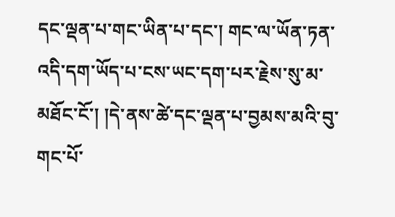དང་ལྡན་པ་གང་ཡིན་པ་དང་། གང་ལ་ཡོན་ཏན་འདི་དག་ཡོད་པ་ངས་ཡང་དག་པར་རྗེས་སུ་མ་མཐོང་ངོ་། །དེ་ནས་ཚེ་དང་ལྡན་པ་བྱམས་མའི་བུ་གང་པོ་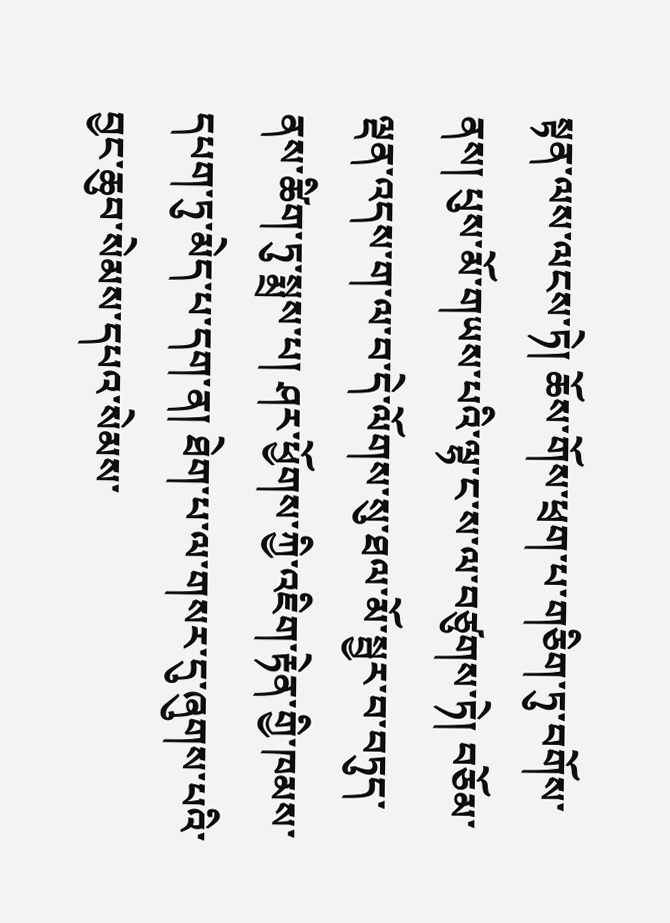སྟན་ལས་ལངས་ཏེ། ཆོས་གོས་ཕྲག་པ་གཅིག་ཏུ་བགོས་ནས། པུས་མོ་གཡས་པའི་ལྷ་ང་ས་ལ་བཙུགས་ཏེ། བཅོམ་ལྡན་འདས་ག་ལ་བ་དེ་ལོགས་སུ་ཐལ་མོ་སྦྱར་བ་བཏུད་ནས་ཚིག་ཏུ་སྨྲས་པ། ཤར་ཕྱོགས་ཀྱི་འཇིག་རྟེན་གྱི་ཁམས་དཔག་ཏུ་མེད་པ་དག་ན། ཐེག་པ་ལ་གསར་དུ་ཞུགས་པའི་བྱང་ཆུབ་སེམས་དཔའ་སེམས་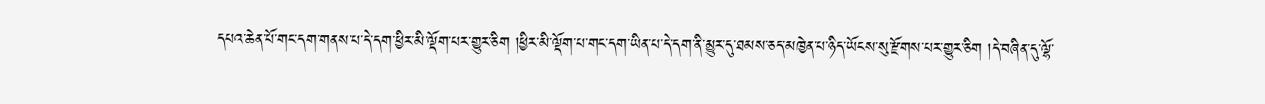དཔའ་ཆེན་པོ་གང་དག་གནས་པ་དེ་དག་ཕྱིར་མི་ལྡོག་པར་གྱུར་ཅིག །ཕྱིར་མི་ལྡོག་པ་གང་དག་ཡིན་པ་དེ་དག་ནི་མྱུར་དུ་ཐམས་ཅད་མཁྱེན་པ་ཉིད་ཡོངས་སུ་རྫོགས་པར་གྱུར་ཅིག །དེ་བཞིན་དུ་ལྷོ་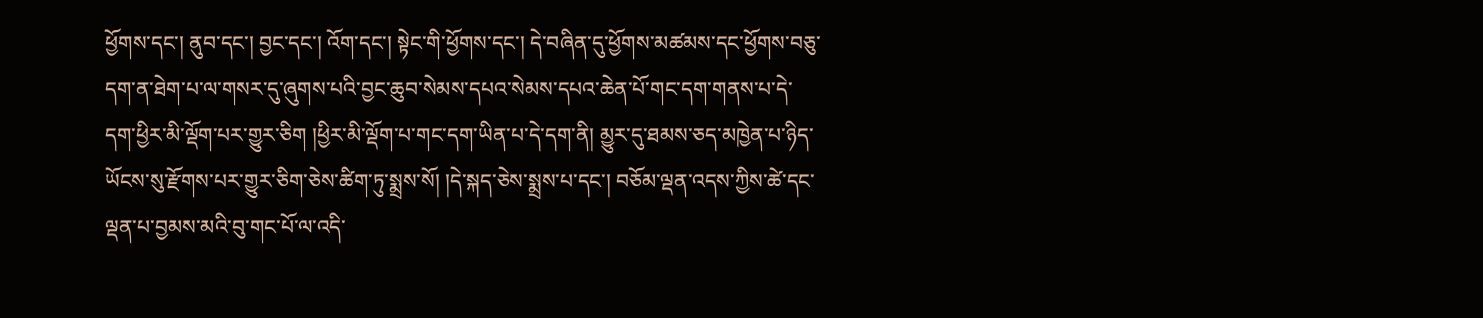ཕྱོགས་དང་། ནུབ་དང་། བྱང་དང་། འོག་དང་། སྟེང་གི་ཕྱོགས་དང་། དེ་བཞིན་དུ་ཕྱོགས་མཚམས་དང་ཕྱོགས་བཅུ་དག་ན་ཐེག་པ་ལ་གསར་དུ་ཞུགས་པའི་བྱང་ཆུབ་སེམས་དཔའ་སེམས་དཔའ་ཆེན་པོ་གང་དག་གནས་པ་དེ་དག་ཕྱིར་མི་ལྡོག་པར་གྱུར་ཅིག །ཕྱིར་མི་ལྡོག་པ་གང་དག་ཡིན་པ་དེ་དག་ནི། མྱུར་དུ་ཐམས་ཅད་མཁྱེན་པ་ཉིད་ཡོངས་སུ་རྫོགས་པར་གྱུར་ཅིག་ཅེས་ཚིག་ཏུ་སྨྲས་སོ། །དེ་སྐད་ཅེས་སྨྲས་པ་དང་། བཅོམ་ལྡན་འདས་ཀྱིས་ཚེ་དང་ལྡན་པ་བྱམས་མའི་བུ་གང་པོ་ལ་འདི་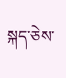སྐད་ཅེས་